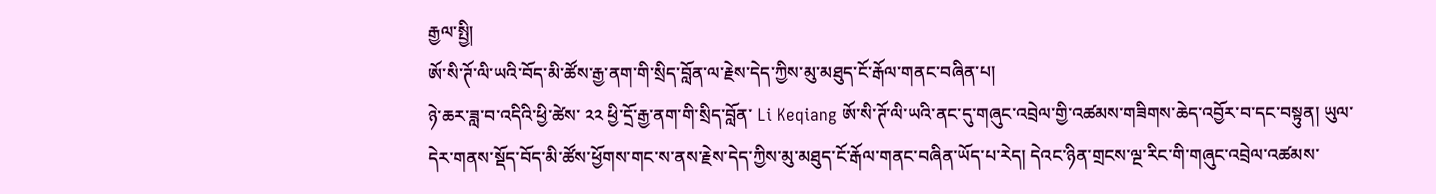རྒྱལ་སྤྱི།
ཨོ་སི་ཊོ་ལི་ཡའི་བོད་མི་ཚོས་རྒྱ་ནག་གི་སྲིད་བློན་ལ་རྗེས་དེད་ཀྱིས་མུ་མཐུད་ངོ་རྒོལ་གནང་བཞིན་པ།
ཉེ་ཆར་ཟླ་བ་འདིའི་ཕྱི་ཚེས་ ༢༢ ཕྱི་དྲོ་རྒྱ་ནག་གི་སྲིད་བློན་ Li Keqiang ཨོ་སི་ཊོ་ལི་ཡའི་ནང་དུ་གཞུང་འབྲེལ་གྱི་འཚམས་གཟིགས་ཆེད་འབྱོར་བ་དང་བསྟུན། ཡུལ་དེར་གནས་སྡོད་བོད་མི་ཚོས་ཕྱོགས་གང་ས་ནས་རྗེས་དེད་ཀྱིས་མུ་མཐུད་ངོ་རྒོལ་གནང་བཞིན་ཡོད་པ་རེད། དེའང་ཉིན་གྲངས་ལྔ་རིང་གི་གཞུང་འབྲེལ་འཚམས་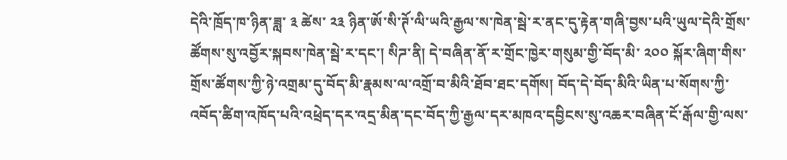དེའི་ཁྲོད་ཁ་ཉིན་ཟླ་ ༣ ཚེས་ ༢༣ ཉིན་ཨོ་སི་ཊོ་ལི་ཡའི་རྒྱལ་ས་ཁེན་སྦེ་ར་ནང་དུ་རྟེན་གཞི་བྱས་པའི་ཡུལ་དེའི་གྲོས་ཚོགས་སུ་འབྱོར་སྐབས་ཁེན་སྦེ་ར་དང་། སིཌ་ནི། དེ་བཞིན་ནོ་ར་གྲོང་ཁྱེར་གསུམ་གྱི་བོད་མི་ ༢༠༠ སྐོར་ཞིག་གིས་གྲོས་ཚོགས་ཀྱི་ཉེ་འགྲམ་དུ་བོད་མི་རྣམས་ལ་འགྲོ་བ་མིའི་ཐོབ་ཐང་དགོས། བོད་དེ་བོད་མིའི་ཡིན་པ་སོགས་ཀྱི་འབོད་ཚིག་འཁོད་པའི་འཕྲེད་དར་འདྲ་མིན་དང་བོད་ཀྱི་རྒྱལ་དར་མཁའ་དབྱིངས་སུ་འཆར་བཞིན་ངོ་རྒོལ་གྱི་ལས་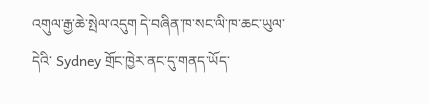འགུལ་རྒྱ་ཆེ་སྤེལ་འདུག དེ་བཞིན་ཁ་སང་ལི་ཁ་ཆང་ཡུལ་དེའི་ Sydney གྲོང་ཁྱེར་ནང་དུ་གནད་ཡོད་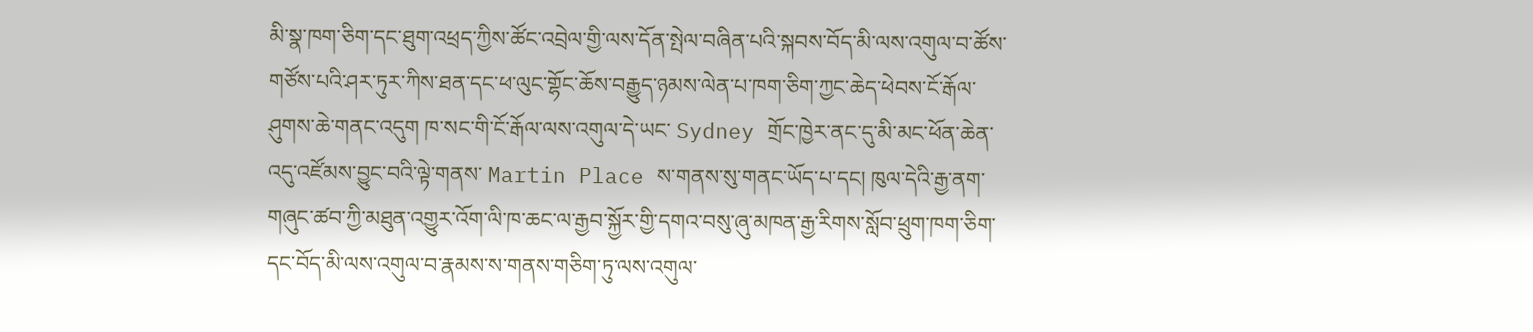མི་སྣ་ཁག་ཅིག་དང་ཐུག་འཕྲད་ཀྱིས་ཚོང་འབྲེལ་གྱི་ལས་དོན་སྤེལ་བཞིན་པའི་སྐབས་བོད་མི་ལས་འགུལ་བ་ཚོས་གཙོས་པའི་ཤར་ཏུར་ཀིས་ཐན་དང་ཕ་ལུང་གྷོང་ཆོས་བརྒྱུད་ཉམས་ལེན་པ་ཁག་ཅིག་ཀྱང་ཆེད་ཕེབས་ངོ་རྒོལ་ཤུགས་ཆེ་གནང་འདུག ཁ་སང་གི་ངོ་རྒོལ་ལས་འགུལ་དེ་ཡང་ Sydney གྲོང་ཁྱེར་ནང་དུ་མི་མང་ཕོན་ཆེན་འདུ་འཛོམས་བྱུང་བའི་ལྟེ་གནས་ Martin Place ས་གནས་སུ་གནང་ཡོད་པ་དང། ཁུལ་དེའི་རྒྱ་ནག་གཞུང་ཚབ་ཀྱི་མཐུན་འགྱུར་འོག་ལི་ཁ་ཆང་ལ་རྒྱབ་སྐྱོར་གྱི་དགའ་བསུ་ཞུ་མཁན་རྒྱ་རིགས་སློབ་ཕྲུག་ཁག་ཅིག་དང་བོད་མི་ལས་འགུལ་བ་རྣམས་ས་གནས་གཅིག་ཏུ་ལས་འགུལ་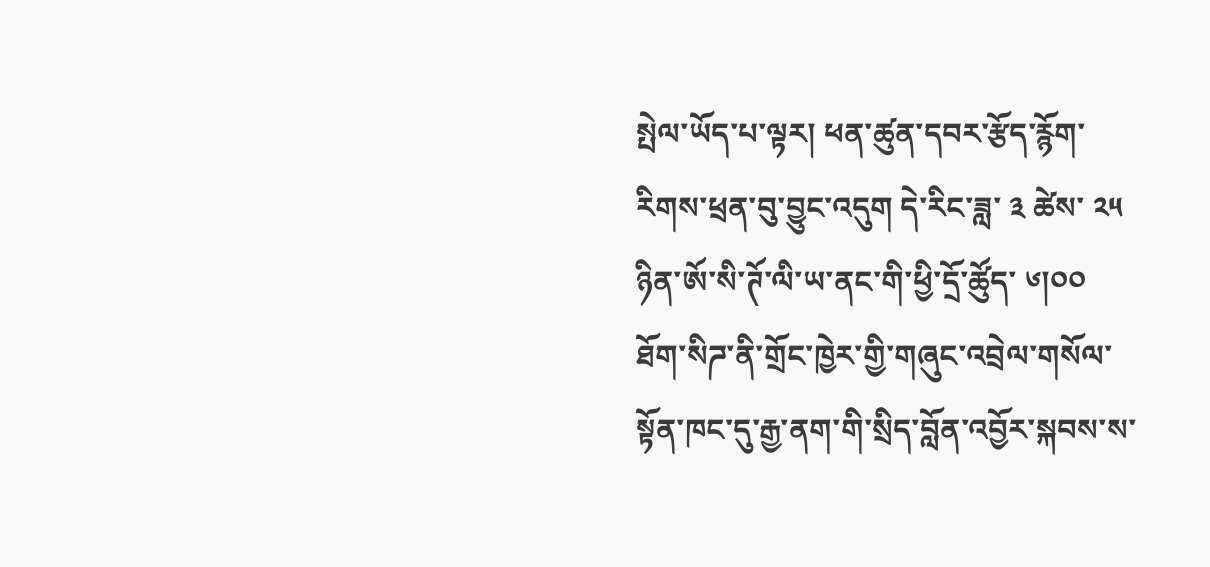སྤེལ་ཡོད་པ་ལྟར། ཕན་ཚུན་དབར་རྩོད་རྙོག་རིགས་ཕྲན་བུ་བྱུང་འདུག དེ་རིང་ཟླ་ ༣ ཚེས་ ༢༥ ཉིན་ཨོ་སི་ཊོ་ལི་ཡ་ནང་གི་ཕྱི་དྲོ་ཚོུད་ ༦།༠༠ ཐོག་སིཌ་ནི་གྲོང་ཁྱེར་གྱི་གཞུང་འབྲེལ་གསོལ་སྟོན་ཁང་དུ་རྒྱ་ནག་གི་སྲིད་བློན་འབྱོར་སྐབས་ས་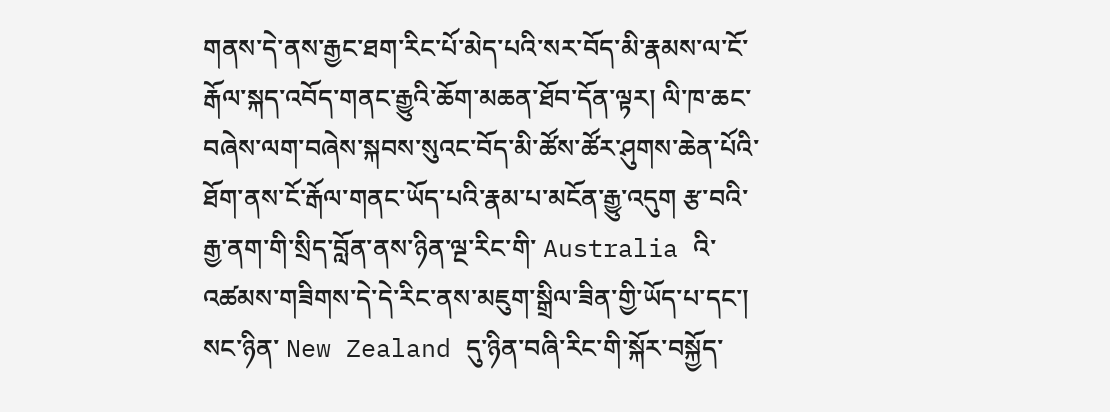གནས་དེ་ནས་རྒྱང་ཐག་རིང་པོ་མེད་པའི་སར་བོད་མི་རྣམས་ལ་ངོ་རྒོལ་སྐད་འབོད་གནང་རྒྱུའི་ཆོག་མཆན་ཐོབ་དོན་ལྟར། ལི་ཁ་ཆང་བཞེས་ལག་བཞེས་སྐབས་སུའང་བོད་མི་ཚོས་ཚོར་ཤུགས་ཆེན་པོའི་ཐོག་ནས་ངོ་རྒོལ་གནང་ཡོད་པའི་རྣམ་པ་མངོན་རྒྱུ་འདུག རྩ་བའི་རྒྱ་ནག་གི་སྲིད་བློན་ནས་ཉིན་ལྔ་རིང་གི་ Australia འི་འཚམས་གཟིགས་དེ་དེ་རིང་ནས་མཇུག་སྒྲིལ་ཟིན་གྱི་ཡོད་པ་དང་། སང་ཉིན་ New Zealand དུ་ཉིན་བཞི་རིང་གི་སྐོར་བསྐྱོད་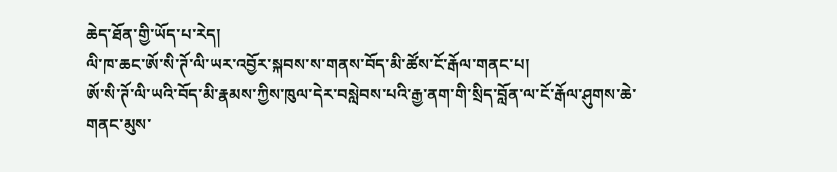ཆེད་ཐོན་གྱི་ཡོད་པ་རེད།
ལི་ཁ་ཆང་ཨོ་སི་ཊོ་ལི་ཡར་འབྱོར་སྐབས་ས་གནས་བོད་མི་ཚོས་ངོ་རྒོལ་གནང་པ།
ཨོ་སི་ཊོ་ལི་ཡའི་བོད་མི་རྣམས་ཀྱིས་ཁུལ་དེར་བསླེབས་པའི་རྒྱ་ནག་གི་སྲིད་བློན་ལ་ངོ་རྒོལ་ཤུགས་ཆེ་གནང་མུས་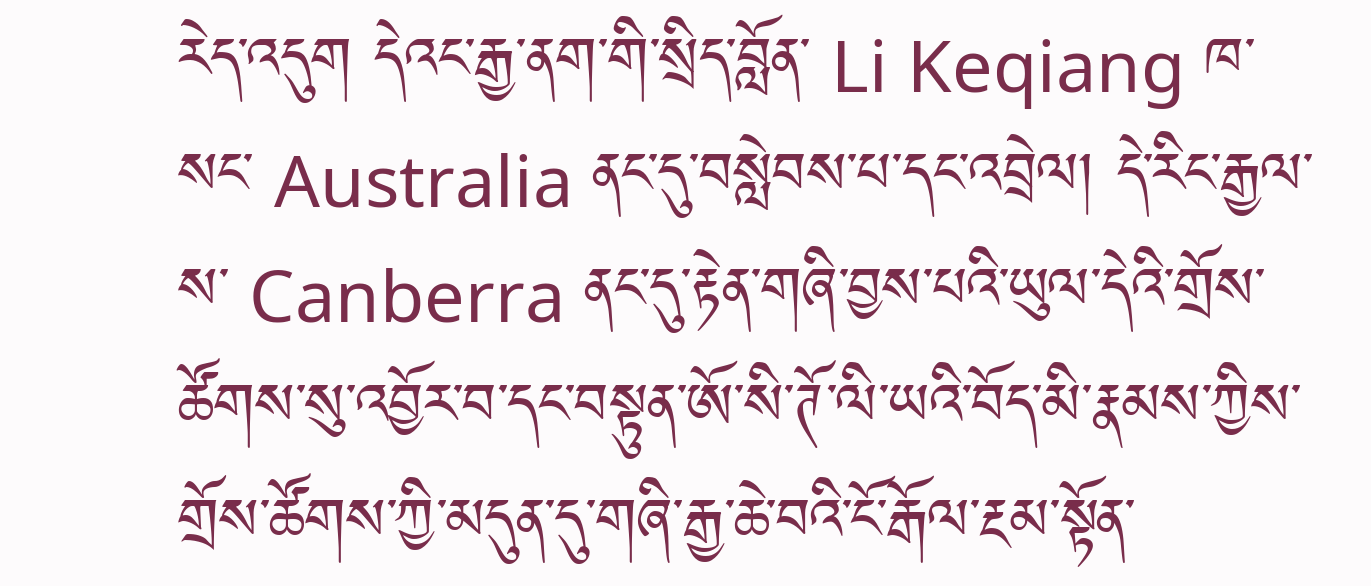རེད་འདུག དེའང་རྒྱ་ནག་གི་སྲིད་བློན་ Li Keqiang ཁ་སང་ Australia ནང་དུ་བསླེབས་པ་དང་འབྲེལ། དེ་རིང་རྒྱལ་ས་ Canberra ནང་དུ་རྟེན་གཞི་བྱས་པའི་ཡུལ་དེའི་གྲོས་ཚོགས་སུ་འབྱོར་བ་དང་བསྟུན་ཨོ་སི་ཊོ་ལི་ཡའི་བོད་མི་རྣམས་ཀྱིས་གྲོས་ཚོགས་ཀྱི་མདུན་དུ་གཞི་རྒྱ་ཆེ་བའི་ངོ་རྒོལ་རྔམ་སྟོན་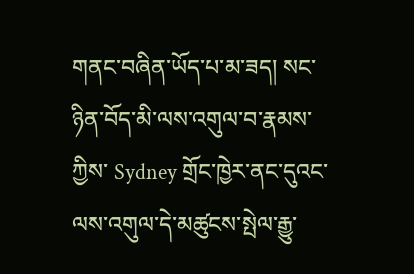གནང་བཞིན་ཡོད་པ་མ་ཟད། སང་ཉིན་བོད་མི་ལས་འགུལ་བ་རྣམས་ཀྱིས་ Sydney གྲོང་ཁྱེར་ནང་དུའང་ལས་འགུལ་དེ་མཚུངས་སྤེལ་རྒྱུ་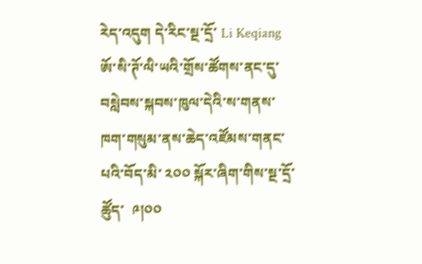རེད་འདུག དེ་རིང་སྔ་དྲོ་ Li Keqiang ཨོ་སི་ཊོ་ལི་ཡའི་གྲོས་ཚོགས་ནང་དུ་བསླེབས་སྐབས་ཁུལ་དེའི་ས་གནས་ཁག་གསུམ་ནས་ཆེད་འཛོམས་གནང་པའི་བོད་མི་ ༢༠༠ སྐོར་ཞིག་གིས་སྔ་དྲོ་ཚོུད་  ༩།༠༠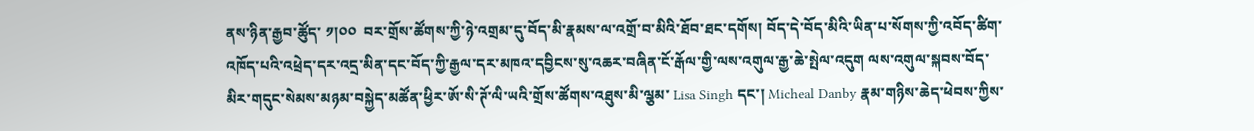ནས་ཉིན་རྒྱབ་ཚོུད་ ༡།༠༠  བར་གྲོས་ཚོགས་ཀྱི་ཉེ་འགྲམ་དུ་བོད་མི་རྣམས་ལ་འགྲོ་བ་མིའི་ཐོབ་ཐང་དགོས། བོད་དེ་བོད་མིའི་ཡིན་པ་སོགས་ཀྱི་འབོད་ཚིག་འཁོད་པའི་འཕྲེད་དར་འདྲ་མིན་དང་བོད་ཀྱི་རྒྱལ་དར་མཁའ་དབྱིངས་སུ་འཆར་བཞིན་ངོ་རྒོལ་གྱི་ལས་འགུལ་རྒྱ་ཆེ་སྤེལ་འདུག ལས་འགུལ་སྐབས་བོད་མིར་གདུང་སེམས་མཉམ་བསྐྱེད་མཚོན་ཕྱིར་ཨོ་སི་ཊོ་ལི་ཡའི་གྲོས་ཚོགས་འཐུས་མི་ལྕམ་ Lisa Singh དང་། Micheal Danby རྣམ་གཉིས་ཆེད་ཕེབས་ཀྱིས་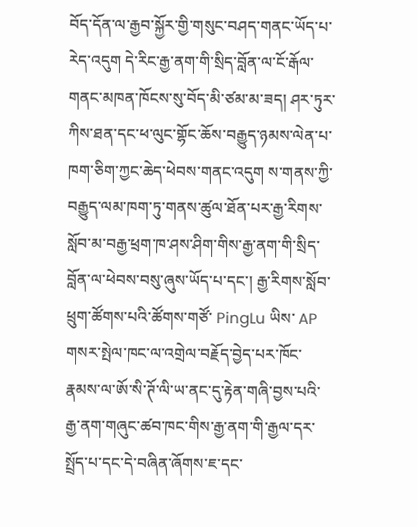བོད་དོན་ལ་རྒྱབ་སྐྱོར་གྱི་གསུང་བཤད་གནང་ཡོད་པ་རེད་འདུག དེ་རིང་རྒྱ་ནག་གི་སྲིད་བློན་ལ་ངོ་རྒོལ་གནང་མཁན་ཁོངས་སུ་བོད་མི་ཙམ་མ་ཟད། ཤར་ཏུར་ཀིས་ཐན་དང་ཕ་ལུང་གྷོང་ཆོས་བརྒྱུད་ཉམས་ལེན་པ་ཁག་ཅིག་ཀྱང་ཆེད་ཕེབས་གནང་འདུག ས་གནས་ཀྱི་བརྒྱུད་ལམ་ཁག་ཏུ་གནས་ཚུལ་ཐོན་པར་རྒྱ་རིགས་སློབ་མ་བརྒྱ་ཕྲག་ཁ་ཤས་ཤིག་གིས་རྒྱ་ནག་གི་སྲིད་བློན་ལ་ཕེབས་བསུ་ཞུས་ཡོད་པ་དང་། རྒྱ་རིགས་སློབ་ཕྲུག་ཚོགས་པའི་ཚོགས་གཙོ་ PingLu ཡིས་ AP གསར་སྤེལ་ཁང་ལ་འགྲེལ་བརྗོད་བྱེད་པར་ཁོང་རྣམས་ལ་ཨོ་སི་ཊོ་ལི་ཡ་ནང་དུ་རྟེན་གཞི་བྱས་པའི་རྒྱ་ནག་གཞུང་ཚབ་ཁང་གིས་རྒྱ་ནག་གི་རྒྱལ་དར་སྤྲོད་པ་དང་དེ་བཞིན་ཞོགས་ཇ་དང་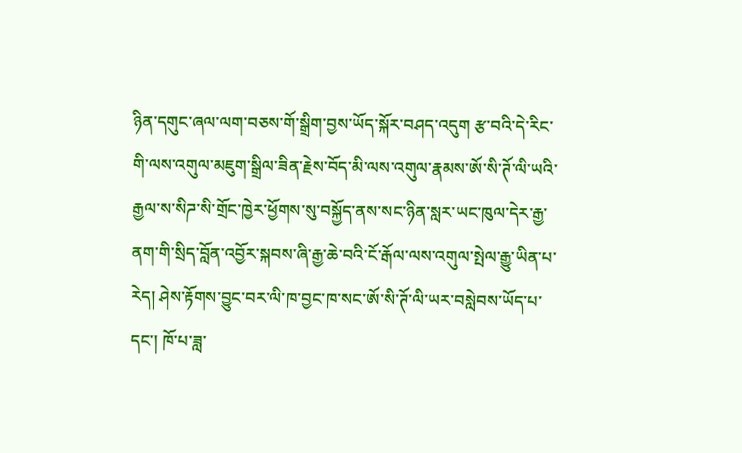ཉིན་དགུང་ཞལ་ལག་བཅས་གོ་སྒྲིག་བྱས་ཡོད་སྐོར་བཤད་འདུག རྩ་བའི་དེ་རིང་གི་ལས་འགུལ་མཇུག་སྒྲིལ་ཟིན་རྗེས་བོད་མི་ལས་འགུལ་རྣམས་ཨོ་སི་ཊོ་ལི་ཡའི་རྒྱལ་ས་སིཌ་སི་གྲོང་ཁྱེར་ཕྱོགས་སུ་བསྐྱོད་ནས་སང་ཉིན་སླར་ཡང་ཁུལ་དེར་རྒྱ་ནག་གི་སྲིད་བློན་འབྱོར་སྐབས་ཞི་རྒྱ་ཆེ་བའི་ངོ་རྒོལ་ལས་འགུལ་སྤེལ་རྒྱུ་ཡིན་པ་རེད། ཤེས་རྟོགས་བྱུང་བར་ལི་ཁ་བྱང་ཁ་སང་ཨོ་སི་ཊོ་ལི་ཡར་བསླེབས་ཡོད་པ་དང་། ཁོ་པ་ཟླ་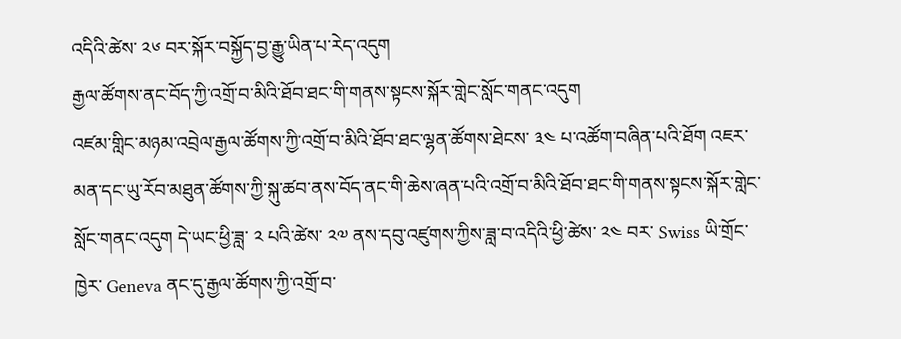འདིའི་ཚེས་ ༢༦ བར་སྐོར་བསྐྱོད་བྱ་རྒྱུ་ཡིན་པ་རེད་འདུག
རྒྱལ་ཚོགས་ནང་བོད་ཀྱི་འགྲོ་བ་མིའི་ཐོབ་ཐང་གི་གནས་སྟངས་སྐོར་གླེང་སློང་གནང་འདུག
འཛམ་གླིང་མཉམ་འབྲེལ་རྒྱལ་ཚོགས་ཀྱི་འགྲོ་བ་མིའི་ཐོབ་ཐང་ལྷན་ཚོགས་ཐེངས་ ༣༤ པ་འཚོག་བཞིན་པའི་ཐོག འཇར་མན་དང་ཡུ་རོབ་མཐུན་ཚོགས་ཀྱི་སྐུ་ཚབ་ནས་བོད་ནང་གི་ཆེས་ཞན་པའི་འགྲོ་བ་མིའི་ཐོབ་ཐང་གི་གནས་སྟངས་སྐོར་གླེང་སློང་གནང་འདུག དེ་ཡང་ཕྱི་ཟླ་ ༢ པའི་ཚེས་ ༢༧ ནས་དབུ་འཛུགས་ཀྱིས་ཟླ་བ་འདིའི་ཕྱི་ཚེས་ ༢༤ བར་ Swiss ཡི་གྲོང་ཁྱེར་ Geneva ནང་དུ་རྒྱལ་ཚོགས་ཀྱི་འགྲོ་བ་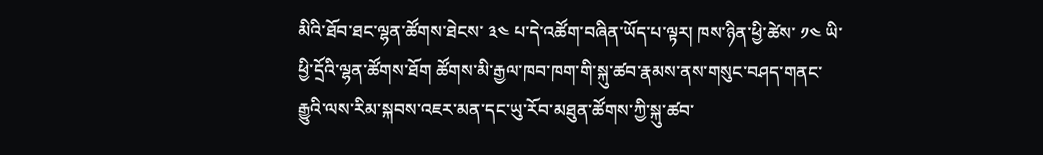མིའི་ཐོབ་ཐང་ལྷན་ཚོགས་ཐེངས་ ༣༤ པ་དེ་འཚོག་བཞིན་ཡོད་པ་ལྟར། ཁས་ཉིན་ཕྱི་ཚེས་ ༡༤ ཡི་ཕྱི་དྲོའི་ལྷན་ཚོགས་ཐོག ཚོགས་མི་རྒྱལ་ཁབ་ཁག་གི་སྐུ་ཚབ་རྣམས་ནས་གསུང་བཤད་གནང་རྒྱུའི་ལས་རིམ་སྐབས་འཇར་མན་དང་ཡུ་རོབ་མཐུན་ཚོགས་ཀྱི་སྐུ་ཚབ་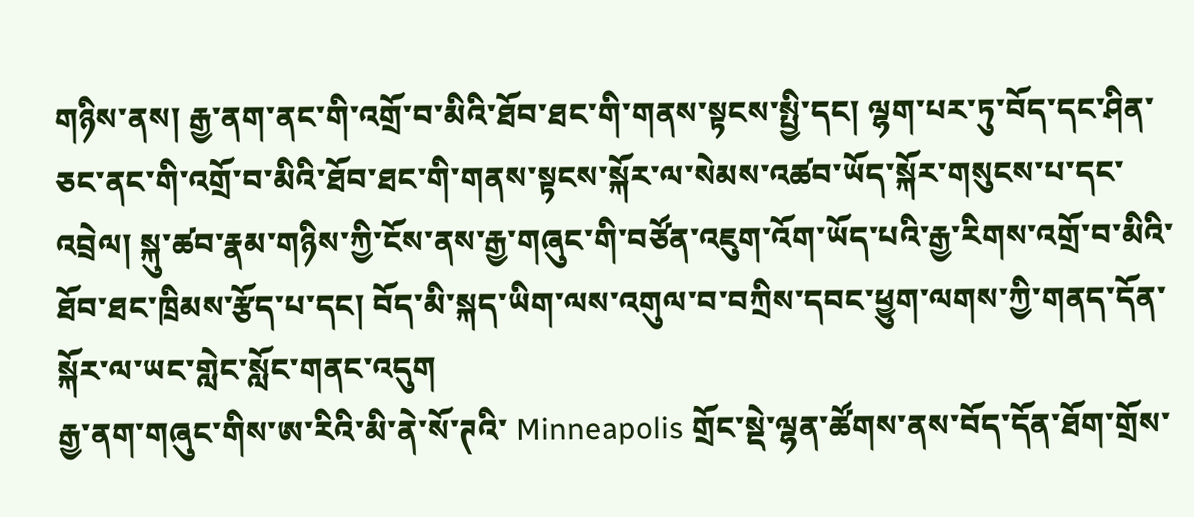གཉིས་ནས། རྒྱ་ནག་ནང་གི་འགྲོ་བ་མིའི་ཐོབ་ཐང་གི་གནས་སྟངས་སྤྱི་དང། ལྷག་པར་ཏུ་བོད་དང་ཤིན་ཅང་ནང་གི་འགྲོ་བ་མིའི་ཐོབ་ཐང་གི་གནས་སྟངས་སྐོར་ལ་སེམས་འཚབ་ཡོད་སྐོར་གསུངས་པ་དང་འབྲེལ། སྐུ་ཚབ་རྣམ་གཉིས་ཀྱི་ངོས་ནས་རྒྱ་གཞུང་གི་བཙོན་འཇུག་འོག་ཡོད་པའི་རྒྱ་རིགས་འགྲོ་བ་མིའི་ཐོབ་ཐང་ཁྲིམས་རྩོད་པ་དང། བོད་མི་སྐད་ཡིག་ལས་འགུལ་བ་བཀྲིས་དབང་ཕྱུག་ལགས་ཀྱི་གནད་དོན་སྐོར་ལ་ཡང་གླེང་སློང་གནང་འདུག
རྒྱ་ནག་གཞུང་གིས་ཨ་རིའི་མི་ནེ་སོ་ཊའི་ Minneapolis གྲོང་སྡེ་ལྷན་ཚོགས་ནས་བོད་དོན་ཐོག་གྲོས་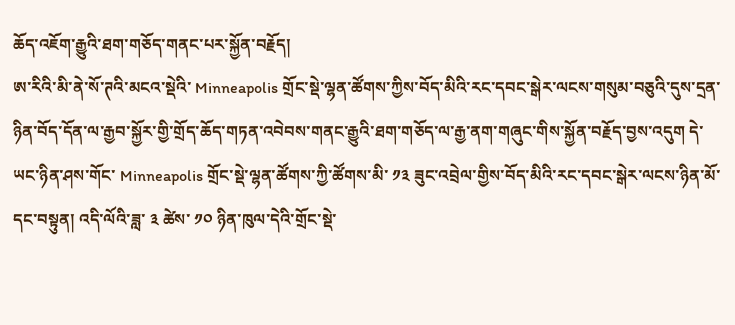ཆོད་འཇོག་རྒྱུའི་ཐག་གཅོད་གནང་པར་སྐྱོན་བརྗོད།
ཨ་རིའི་མི་ནེ་སོ་ཊའི་མངའ་སྡེའི་ Minneapolis གྲོང་སྡེ་ལྷན་ཚོགས་ཀྱིས་བོད་མིའི་རང་དབང་སྒེར་ལངས་གསུམ་བཅུའི་དུས་དྲན་ཉིན་བོད་དོན་ལ་རྒྱབ་སྐྱོར་གྱི་གྲོད་ཆོད་གཏན་འབེབས་གནང་རྒྱུའི་ཐག་གཅོད་ལ་རྒྱ་ནག་གཞུང་གིས་སྐྱོན་བརྗོད་བྱས་འདུག དེ་ཡང་ཉིན་ཤས་གོང་ Minneapolis གྲོང་སྡེ་ལྷན་ཚོགས་ཀྱི་ཚོགས་མི་ ༡༣ ཟུང་འབྲེལ་གྱིས་བོད་མིའི་རང་དབང་སྒེར་ལངས་ཉིན་མོ་དང་བསྟུན། འདི་ལོའི་ཟླ་ ༣ ཚེས་ ༡༠ ཉིན་ཁུལ་དེའི་གྲོང་སྡེ་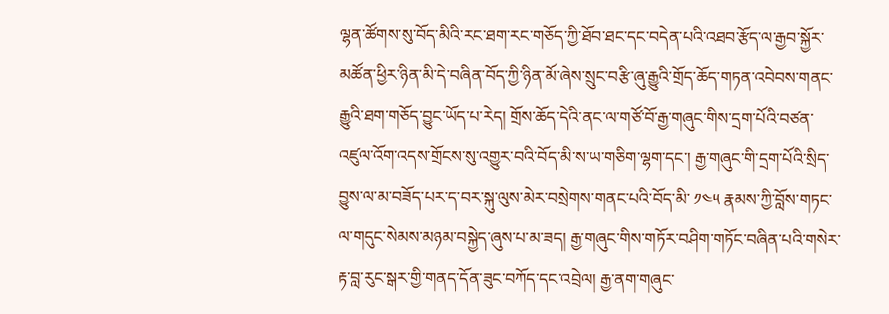ལྷན་ཚོགས་སུ་བོད་མིའི་རང་ཐག་རང་གཅོད་ཀྱི་ཐོབ་ཐང་དང་བདེན་པའི་འཐབ་རྩོད་ལ་རྒྱབ་སྐྱོར་མཚོན་ཕྱིར་ཉིན་མི་དེ་བཞིན་བོད་ཀྱི་ཉིན་མོ་ཞེས་སྲུང་བརྩི་ཞུ་རྒྱུའི་གྲོད་ཆོད་གཏན་འབེབས་གནང་རྒྱུའི་ཐག་གཅོད་བྱུང་ཡོད་པ་རེད། གྲོས་ཆོད་དེའི་ནང་ལ་གཙོ་བོ་རྒྱ་གཞུང་གིས་དྲག་པོའི་བཙན་འཛུལ་འོག་འདས་གྲོངས་སུ་འགྱུར་བའི་བོད་མི་ས་ཡ་གཅིག་ལྷག་དང་། རྒྱ་གཞུང་གི་དྲག་པོའི་སྲིད་བྱུས་ལ་མ་བཟོད་པར་ད་བར་སྐུ་ལུས་མེར་བསྲེགས་གནང་པའི་བོད་མི་ ༡༤༥ རྣམས་ཀྱི་བློས་གཏང་ལ་གདུང་སེམས་མཉམ་བསྐྱེད་ཞུས་པ་མ་ཟད། རྒྱ་གཞུང་གིས་གཏོར་བཤིག་གཏོང་བཞིན་པའི་གསེར་རྟ་བླ་རུང་སྒར་གྱི་གནད་དོན་ཟུང་བཀོད་དང་འབྲེལ། རྒྱ་ནག་གཞུང་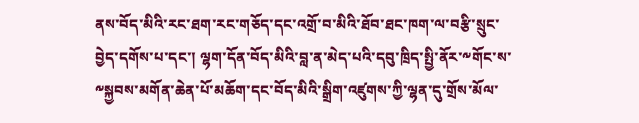ནས་བོད་མིའི་རང་ཐག་རང་གཅོད་དང་འགྲོ་བ་མིའི་ཐོབ་ཐང་ཁག་ལ་བརྩི་སྲུང་བྱེད་དགོས་པ་དང་། ལྷག་དོན་བོད་མིའི་བླ་ན་མེད་པའི་དབུ་ཁྲིད་སྤྱི་ནོར་༸གོང་ས་༸སྐྱབས་མགོན་ཆེན་པོ་མཆོག་དང་བོད་མིའི་སྒྲིག་འཛུགས་ཀྱི་ལྷན་དུ་གྲོས་མོལ་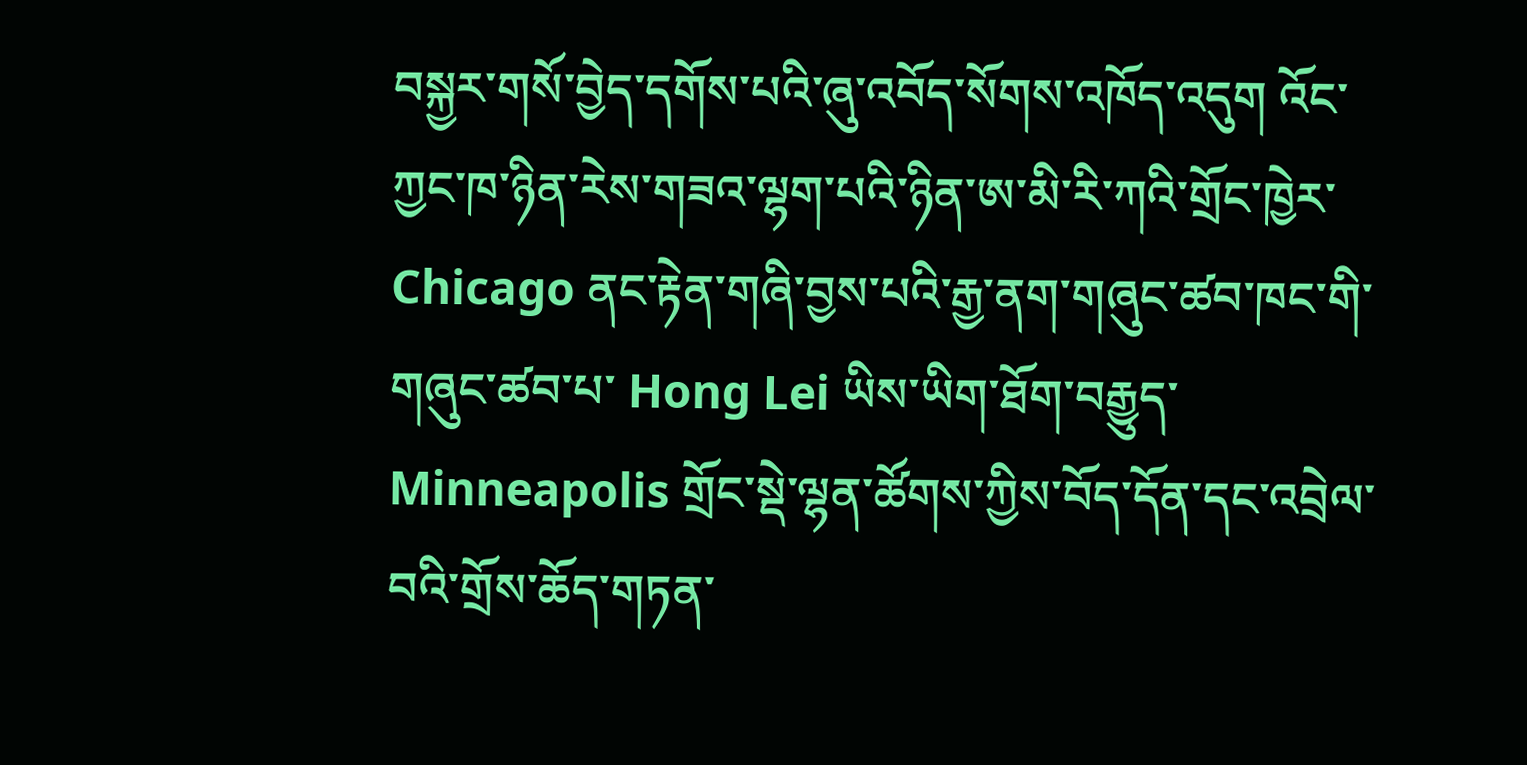བསྐྱར་གསོ་བྱེད་དགོས་པའི་ཞུ་འབོད་སོགས་འཁོད་འདུག འོང་ཀྱང་ཁ་ཉིན་རེས་གཟའ་ལྷག་པའི་ཉིན་ཨ་མི་རི་ཀའི་གྲོང་ཁྱེར་ Chicago ནང་རྟེན་གཞི་བྱས་པའི་རྒྱ་ནག་གཞུང་ཚབ་ཁང་གི་གཞུང་ཚབ་པ་ Hong Lei ཡིས་ཡིག་ཐོག་བརྒྱུད་ Minneapolis གྲོང་སྡེ་ལྷན་ཚོགས་ཀྱིས་བོད་དོན་དང་འབྲེལ་བའི་གྲོས་ཆོད་གཏན་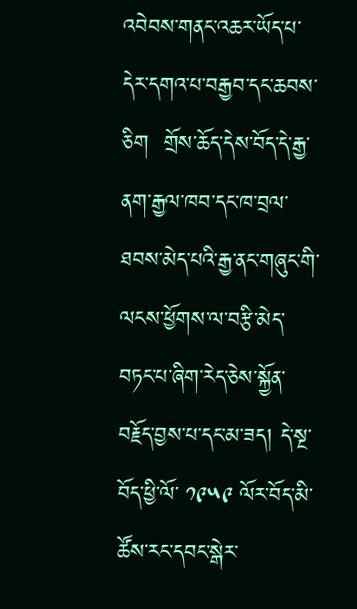འབེབས་གནང་འཆར་ཡོད་པ་དེར་དགའ་པ་བརྒྱབ་དང་ཆབས་ཅིག  གྲོས་ཆོད་དེས་བོད་དེ་རྒྱ་ནག་རྒྱལ་ཁབ་དང་ཁ་བྲལ་ཐབས་མེད་པའི་རྒྱ་ནང་གཞུང་གི་ལངས་ཕྱོགས་ལ་བརྩི་མེད་བཏང་པ་ཞིག་རེད་ཅེས་སྐྱོན་བརྗོད་བྱས་པ་དང་མ་ཟད། དེ་སྔ་བོད་ཕྱི་ལོ་ ༡༩༥༩ ལོར་བོད་མི་ཚོས་རང་དབང་སྒེར་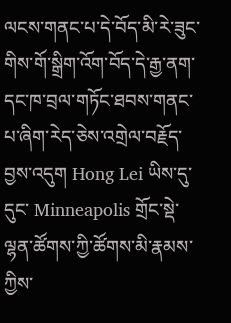ལངས་གནང་པ་དེ་བོད་མི་རེ་ཟུང་གིས་གོ་སྒྲིག་འོག་བོད་དེ་རྒྱ་ནག་དང་ཁ་བྲལ་གཏོང་ཐབས་གནང་པ་ཞིག་རེད་ཅེས་འགྲེལ་བརྗོད་བྱས་འདུག Hong Lei ཡིས་དུ་དུང་ Minneapolis གྲོང་སྡེ་ལྷན་ཚོགས་ཀྱི་ཚོགས་མི་རྣམས་ཀྱིས་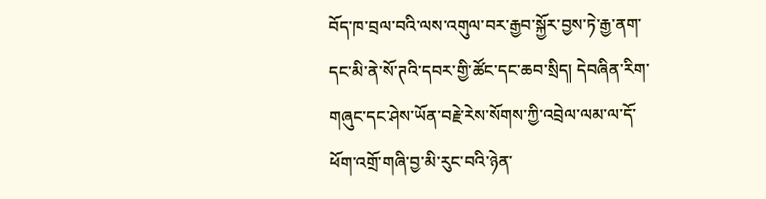བོད་ཁ་བྲལ་བའི་ལས་འགུལ་བར་རྒྱབ་སྐྱོར་བྱས་ཏེ་རྒྱ་ནག་དང་མི་ནེ་སོ་ཊའི་དབར་གྱི་ཚོང་དང་ཆབ་སྲིད། དེབཞིན་རིག་གཞུང་དང་ཤེས་ཡོན་བརྗེ་རེས་སོགས་ཀྱི་འབྲེལ་ལམ་ལ་དོ་ཕོག་འགྲོ་གཞི་བྱ་མི་རུང་བའི་ཉེན་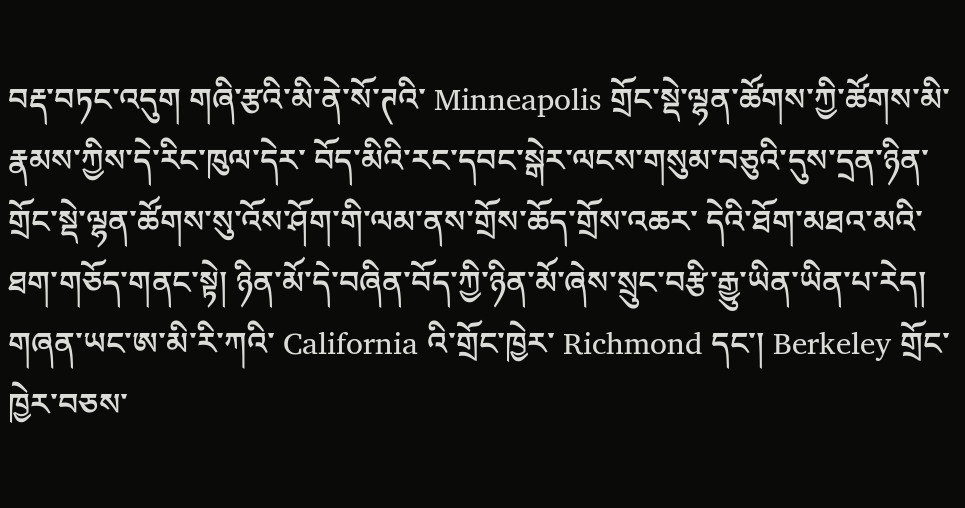བརྡ་བཏང་འདུག གཞི་རྩའི་མི་ནེ་སོ་ཊའི་ Minneapolis གྲོང་སྡེ་ལྷན་ཚོགས་ཀྱི་ཚོགས་མི་རྣམས་ཀྱིས་དེ་རིང་ཁུལ་དེར་ བོད་མིའི་རང་དབང་སྒེར་ལངས་གསུམ་བཅུའི་དུས་དྲན་ཉིན་གྲོང་སྡེ་ལྷན་ཚོགས་སུ་འོས་ཤོག་གི་ལམ་ནས་གྲོས་ཆོད་གྲོས་འཆར་ དེའི་ཐོག་མཐའ་མའི་ཐག་གཅོད་གནང་སྟེ། ཉིན་མོ་དེ་བཞིན་བོད་ཀྱི་ཉིན་མོ་ཞེས་སྲུང་བརྩི་རྒྱུ་ཡིན་ཡིན་པ་རེད། གཞན་ཡང་ཨ་མི་རི་ཀའི་ California འི་གྲོང་ཁྱེར་ Richmond དང་། Berkeley གྲོང་ཁྱེར་བཅས་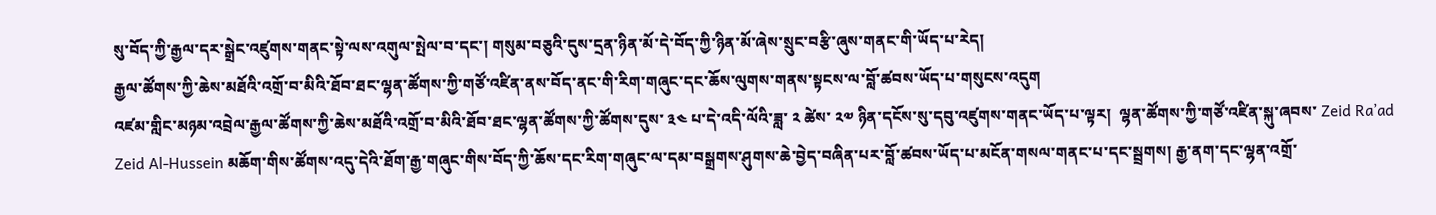སུ་བོད་ཀྱི་རྒྱལ་དར་སྒྲེང་འཛུགས་གནང་སྟེ་ལས་འགུལ་སྤེལ་བ་དང་། གསུམ་བཅུའི་དུས་དྲན་ཉིན་མོ་དེ་བོད་ཀྱི་ཉིན་མོ་ཞེས་སྲུང་བརྩི་ཞུས་གནང་གི་ཡོད་པ་རེད།
རྒྱལ་ཚོགས་ཀྱི་ཆེས་མཐོའི་འགྲོ་བ་མིའི་ཐོབ་ཐང་ལྷན་ཚོགས་ཀྱི་གཙོ་འཛིན་ནས་བོད་ནང་གི་རིག་གཞུང་དང་ཆོས་ལུགས་གནས་སྟངས་ལ་བློ་ཚབས་ཡོད་པ་གསུངས་འདུག
འཛམ་གླིང་མཉམ་འབྲེལ་རྒྱལ་ཚོགས་ཀྱི་ཆེས་མཐོའི་འགྲོ་བ་མིའི་ཐོབ་ཐང་ལྷན་ཚོགས་ཀྱི་ཚོགས་དུས་ ༣༤ པ་དེ་འདི་ལོའི་ཟླ་ ༢ ཚེས་ ༢༧ ཉིན་དངོས་སུ་དབུ་འཛུགས་གནང་ཡོད་པ་ལྟར།  ལྷན་ཚོགས་ཀྱི་གཙོ་འཛིན་སྐུ་ཞབས་ Zeid Ra’ad Zeid Al-Hussein མཆོག་གིས་ཚོགས་འདུ་དེའི་ཐོག་རྒྱ་གཞུང་གིས་བོད་ཀྱི་ཆོས་དང་རིག་གཞུང་ལ་དམ་བསྒྲགས་ཤུགས་ཆེ་བྱེད་བཞིན་པར་བློ་ཚབས་ཡོད་པ་མངོན་གསལ་གནང་པ་དང་སྦྲགས། རྒྱ་ནག་དང་ལྷན་འགྲོ་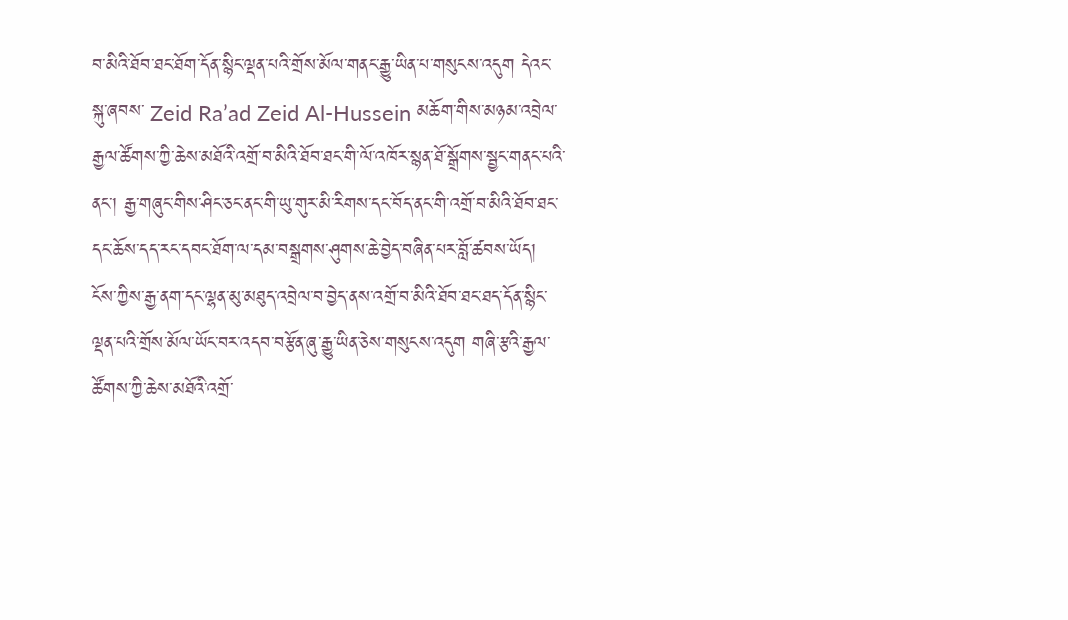བ་མིའི་ཐོབ་ཐང་ཐོག་དོན་སྙིང་ལྡན་པའི་གྲོས་མོལ་གནང་རྒྱུ་ཡིན་པ་གསུངས་འདུག དེའང་སྐུ་ཞབས་ Zeid Ra’ad Zeid Al-Hussein མཆོག་གིས་མཉམ་འབྲེལ་རྒྱལ་ཚོགས་ཀྱི་ཆེས་མཐོའི་འགྲོ་བ་མིའི་ཐོབ་ཐང་གི་ལོ་འཁོར་སྙན་ཐོ་སྒྲོགས་སྦྱང་གནང་པའི་ནང་། རྒྱ་གཞུང་གིས་ཤིང་ཅང་ནང་གི་ཡུ་གུར་མི་རིགས་དང་བོད་ནང་གི་འགྲོ་བ་མིའི་ཐོབ་ཐང་དང་ཆོས་དད་རང་དབང་ཐོག་ལ་དམ་བསྒྲགས་ཤུགས་ཆེ་བྱེད་བཞིན་པར་བློ་ཚབས་ཡོད། ངོས་ཀྱིས་རྒྱ་ནག་དང་ལྷན་མུ་མཐུད་འབྲེལ་བ་བྱེད་ནས་འགྲོ་བ་མིའི་ཐོབ་ཐང་ཐད་དོན་སྙིང་ལྡན་པའི་གྲོས་མོལ་ཡོང་བར་འདབ་བརྩོན་ཞུ་རྒྱུ་ཡིན་ཅེས་གསུངས་འདུག གཞི་རྩའི་རྒྱལ་ཚོགས་ཀྱི་ཆེས་མཐོའི་འགྲོ་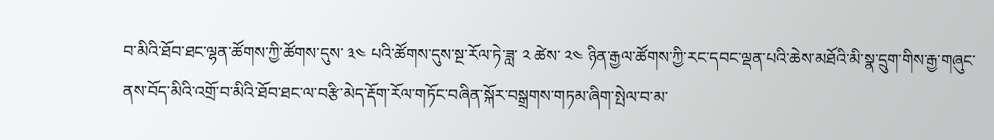བ་མིའི་ཐོབ་ཐང་ལྷན་ཚོགས་ཀྱི་ཚོགས་དུས་ ༣༤ པའི་ཚོགས་དུས་སྔ་རོལ་ཏེ་ཟླ་ ༢ ཚེས་ ༢༤ ཉིན་རྒྱལ་ཚོགས་ཀྱི་རང་དབང་ལྡན་པའི་ཆེས་མཐོའི་མི་སྣ་དྲུག་གིས་རྒྱ་གཞུང་ནས་བོད་མིའི་འགྲོ་བ་མིའི་ཐོབ་ཐང་ལ་བརྩི་མེད་རྡོག་རོལ་གཏོང་བཞིན་སྐོར་བསྒྲགས་གཏམ་ཞིག་སྤེལ་བ་མ་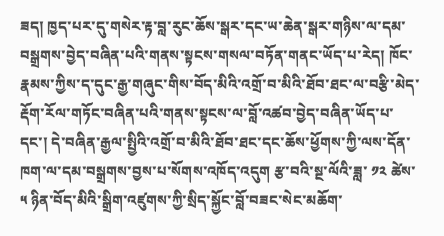ཟད། ཁྱད་པར་དུ་གསེར་རྟ་བླ་རུང་ཆོས་སྒར་དང་ཡ་ཆེན་སྒར་གཉིས་ལ་དམ་བསྒྲགས་བྱེད་བཞིན་པའི་གནས་སྟངས་གསལ་བཏོན་གནང་ཡོད་པ་རེད། ཁོང་རྣམས་ཀྱིས་ད་དུང་རྒྱ་གཞུང་གིས་བོད་མིའི་འགྲོ་བ་མིའི་ཐོབ་ཐང་ལ་བརྩི་མེད་རྡོག་རོལ་གཏོང་བཞིན་པའི་གནས་སྟངས་ལ་བློ་འཚབ་བྱེད་བཞིན་ཡོད་པ་དང་། དེ་བཞིན་རྒྱལ་སྤྱིའི་འགྲོ་བ་མིའི་ཐོབ་ཐང་དང་ཆོས་ཕྱོགས་ཀྱི་ལས་དོན་ཁག་ལ་དམ་བསྒྲགས་བྱས་པ་སོགས་འཁོད་འདུག རྩ་བའི་སྔ་ལོའི་ཟླ་ ༡༢ ཚེས་ ༥ ཉིན་བོད་མིའི་སྒྲིག་འཛུགས་ཀྱི་སྲིད་སྐྱོང་བློ་བཟང་སེང་མཆོག་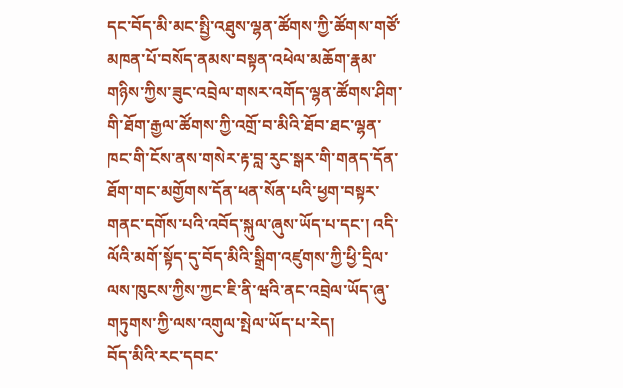དང་བོད་མི་མང་སྤྱི་འཐུས་ལྷན་ཚོགས་ཀྱི་ཚོགས་གཙོ་མཁན་པོ་བསོད་ནམས་བསྟན་འཕེལ་མཆོག་རྣམ་གཉིས་ཀྱིས་ཟུང་འབྲེལ་གསར་འགོད་ལྷན་ཚོགས་ཤིག་གི་ཐོག་རྒྱལ་ཚོགས་ཀྱི་འགྲོ་བ་མིའི་ཐོབ་ཐང་ལྷན་ཁང་གི་ངོས་ནས་གསེར་རྟ་བླ་རུང་སྒར་གི་གནད་དོན་ཐོག་གང་མགྱོགས་དོན་ཕན་སོན་པའི་ཕྱག་བསྟར་གནང་དགོས་པའི་འབོད་སྐུལ་ཞུས་ཡོད་པ་དང་། འདི་ལོའི་མགོ་སྟོད་དུ་བོད་མིའི་སྒྲིག་འཛུགས་ཀྱི་ཕྱི་དྲིལ་ལས་ཁུངས་ཀྱིས་ཀྱང་ཇི་ནི་ཝའི་ནང་འབྲེལ་ཡོད་ཞུ་གཏུགས་ཀྱི་ལས་འགུལ་སྤེལ་ཡོད་པ་རེད།
བོད་མིའི་རང་དབང་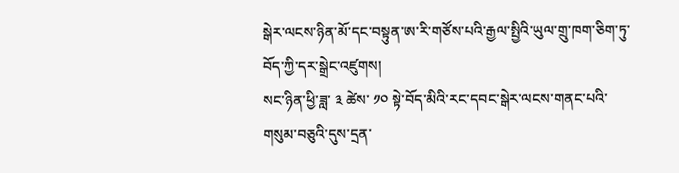སྒེར་ལངས་ཉིན་མོ་དང་བསྟུན་ཨ་རི་གཙོས་པའི་རྒྱལ་སྤྱིའི་ཡུལ་གྲུ་ཁག་ཅིག་ཏུ་བོད་ཀྱི་དར་སྒྲེང་འཛུགས།
སང་ཉིན་ཕྱི་ཟླ་ ༣ ཚེས་ ༡༠ སྟེ་བོད་མིའི་རང་དབང་སྒེར་ལངས་གནང་པའི་གསུམ་བཅུའི་དུས་དྲན་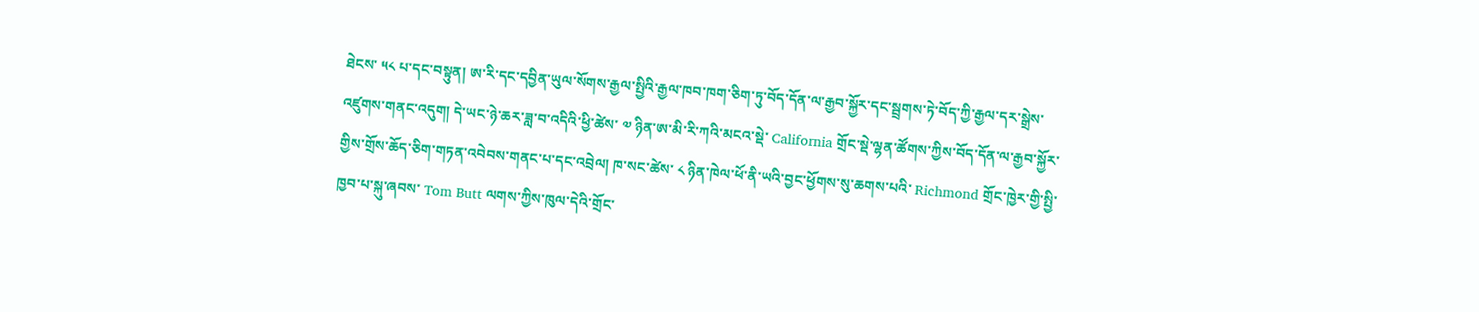ཐེངས་ ༥༨ པ་དང་བསྟུན། ཨ་རི་དང་དབྱིན་ཡུལ་སོགས་རྒྱལ་སྤྱིའི་རྒྱལ་ཁབ་ཁག་ཅིག་ཏུ་བོད་དོན་ལ་རྒྱབ་སྐྱོར་དང་སྦྲགས་ཏེ་བོད་ཀྱི་རྒྱལ་དར་སྒྲེས་འཛུགས་གནང་འདུག། དེ་ཡང་ཉེ་ཆར་ཟླ་བ་འདིའི་ཕྱི་ཚེས་ ༧ ཉིན་ཨ་མི་རི་ཀའི་མངའ་སྡེ་ California གྲོང་སྡེ་ལྷན་ཚོགས་ཀྱིས་བོད་དོན་ལ་རྒྱབ་སྐྱོར་གྱིས་གྲོས་ཆོད་ཅིག་གཏན་འབེབས་གནང་པ་དང་འབྲེལ། ཁ་སང་ཚེས་ ༨ ཉིན་ཁེལ་ཕོ་ནི་ཡའི་བྱང་ཕྱོགས་སུ་ཆགས་པའི་ Richmond གྲོང་ཁྱེར་གྱི་སྤྱི་ཁྱབ་པ་སྐུ་ཞབས་ Tom Butt ལགས་ཀྱིས་ཁུལ་དེའི་གྲོང་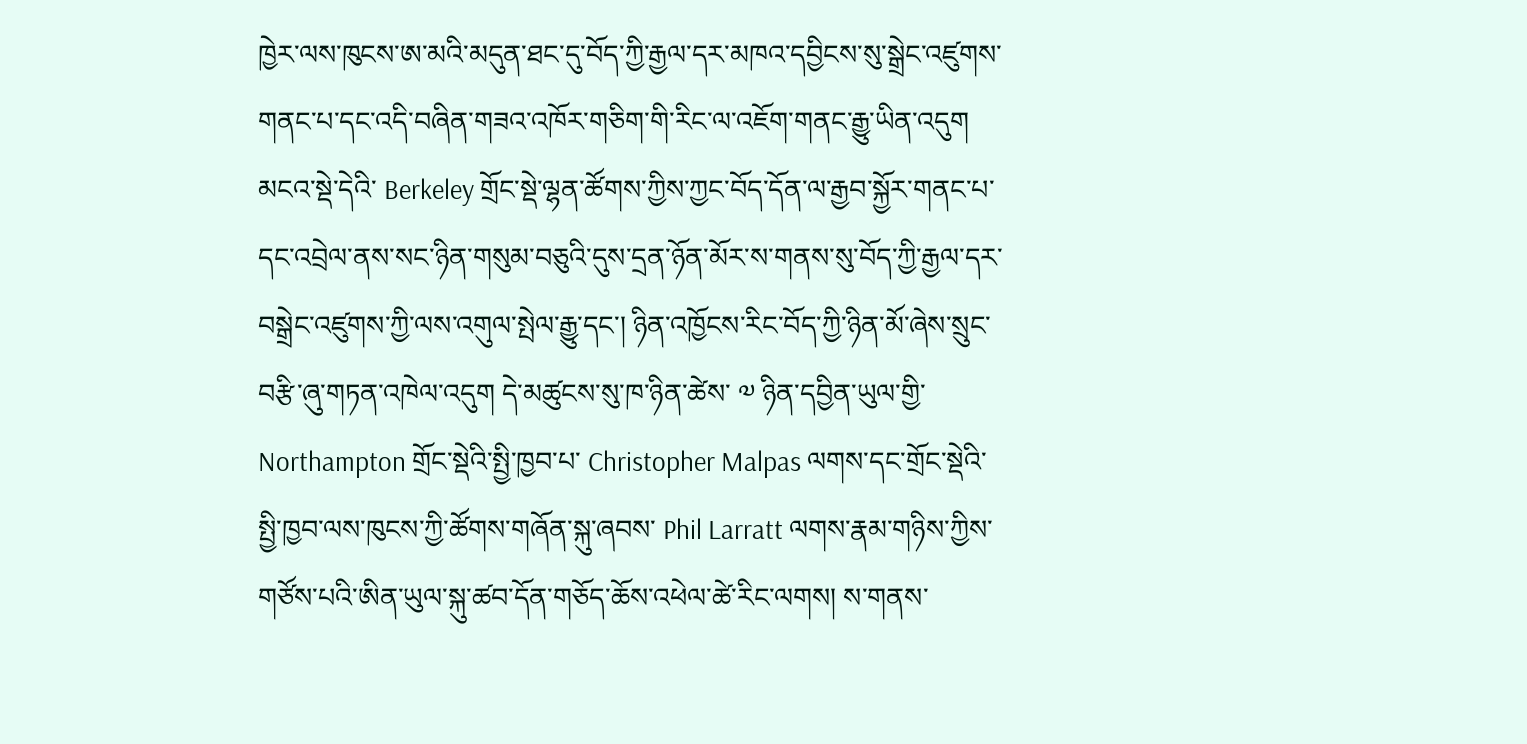ཁྱེར་ལས་ཁུངས་ཨ་མའི་མདུན་ཐང་དུ་བོད་ཀྱི་རྒྱལ་དར་མཁའ་དབྱིངས་སུ་སྒྲེང་འཛུགས་གནང་པ་དང་འདི་བཞིན་གཟའ་འཁོར་གཅིག་གི་རིང་ལ་འཇོག་གནང་རྒྱུ་ཡིན་འདུག མངའ་སྡེ་དེའི་ Berkeley གྲོང་སྡེ་ལྷན་ཚོགས་ཀྱིས་ཀྱང་བོད་དོན་ལ་རྒྱབ་སྐྱོར་གནང་པ་དང་འབྲེལ་ནས་སང་ཉིན་གསུམ་བཅུའི་དུས་དྲན་ཉོན་མོར་ས་གནས་སུ་བོད་ཀྱི་རྒྱལ་དར་བསྒྲེང་འཛུགས་ཀྱི་ལས་འགུལ་སྤེལ་རྒྱུ་དང་། ཉིན་འཁྱོངས་རིང་བོད་ཀྱི་ཉིན་མོ་ཞེས་སྲུང་བརྩི་ཞུ་གཏན་འཁེལ་འདུག དེ་མཚུངས་སུ་ཁ་ཉིན་ཚེས་ ༧ ཉིན་དབྱིན་ཡུལ་གྱི་ Northampton གྲོང་སྡེའི་སྤྱི་ཁྱབ་པ་ Christopher Malpas ལགས་དང་གྲོང་སྡེའི་སྤྱི་ཁྱབ་ལས་ཁུངས་ཀྱི་ཚོགས་གཞོན་སྐུ་ཞབས་ Phil Larratt ལགས་རྣམ་གཉིས་ཀྱིས་གཙོས་པའི་ཨིན་ཡུལ་སྐུ་ཚབ་དོན་གཅོད་ཆོས་འཕེལ་ཚེ་རིང་ལགས། ས་གནས་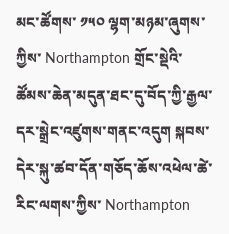མང་ཚོགས་ ༡༥༠ ལྷག་མཉམ་ཞུགས་ཀྱིས་ Northampton གྲོང་སྡེའི་ཚོམས་ཆེན་མདུན་ཐང་དུ་བོད་ཀྱི་རྒྱལ་དར་སྒྲེང་འཛུགས་གནང་འདུག སྐབས་དེར་སྐུ་ཚབ་དོན་གཅོད་ཆོས་འཕེལ་ཚེ་རིང་ལགས་ཀྱིས་ Northampton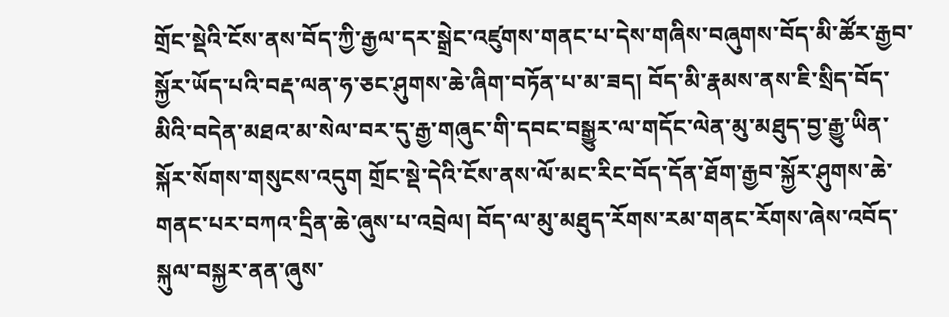གྲོང་སྡེའི་ངོས་ནས་བོད་ཀྱི་རྒྱལ་དར་སྒྲེང་འཛུགས་གནང་པ་དེས་གཞིས་བཞུགས་བོད་མི་ཚོར་རྒྱབ་སྐྱོར་ཡོད་པའི་བརྡ་ལན་ཧ་ཅང་ཤུགས་ཆེ་ཞིག་བཏོན་པ་མ་ཟད། བོད་མི་རྣམས་ནས་ཇི་སྲིད་བོད་མིའི་བདེན་མཐའ་མ་སེལ་བར་དུ་རྒྱ་གཞུང་གི་དབང་བསྒྱུར་ལ་གདོང་ལེན་མུ་མཐུད་བྱ་རྒྱུ་ཡིན་སྐོར་སོགས་གསུངས་འདུག གྲོང་སྡེ་དེའི་ངོས་ནས་ལོ་མང་རིང་བོད་དོན་ཐོག་རྒྱབ་སྐྱོར་ཤུགས་ཆེ་གནང་པར་བཀའ་དྲིན་ཆེ་ཞུས་པ་འབྲེལ། བོད་ལ་མུ་མཐུད་རོགས་རམ་གནང་རོགས་ཞེས་འབོད་སྐུལ་བསྐྱར་ནན་ཞུས་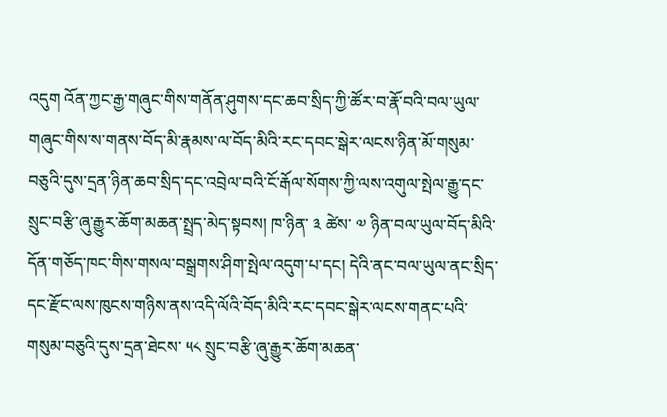འདུག འོན་ཀྱང་རྒྱ་གཞུང་གིས་གནོན་ཤུགས་དང་ཆབ་སྲིད་ཀྱི་ཚོར་བ་རྣོ་བའི་བལ་ཡུལ་གཞུང་གིས་ས་གནས་བོད་མི་རྣམས་ལ་བོད་མིའི་རང་དབང་སྒེར་ལངས་ཉིན་མོ་གསུམ་བཅུའི་དུས་དྲན་ཉིན་ཆབ་སྲིད་དང་འབྲེལ་བའི་ངོ་རྒོལ་སོགས་ཀྱི་ལས་འགུལ་སྤེལ་རྒྱུ་དང་སྲུང་བརྩི་ཞུ་རྒྱུར་ཆོག་མཆན་སྤྲད་མེད་སྟབས། ཁ་ཉིན་ ༣ ཚེས་ ༧ ཉིན་བལ་ཡུལ་བོད་མིའི་དོན་གཅོད་ཁང་གིས་གསལ་བསྒྲགས་ཤིག་སྤེལ་འདུག་པ་དང། དེའི་ནང་བལ་ཡུལ་ནང་སྲིད་དང་རྫོང་ལས་ཁུངས་གཉིས་ནས་འདི་ལོའི་བོད་མིའི་རང་དབང་སྒེར་ལངས་གནང་པའི་གསུམ་བཅུའི་དུས་དྲན་ཐེངས་ ༥༨ སྲུང་བརྩི་ཞུ་རྒྱུར་ཆོག་མཆན་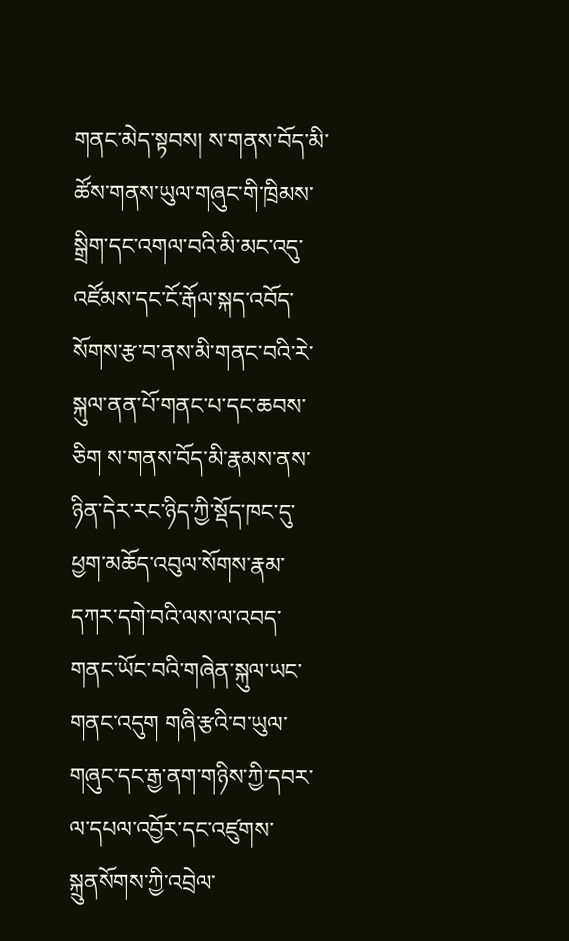གནང་མེད་སྟབས། ས་གནས་བོད་མི་ཚོས་གནས་ཡུལ་གཞུང་གི་ཁྲིམས་སྒྲིག་དང་འགལ་བའི་མི་མང་འདུ་འཛོམས་དང་ངོ་རྒོལ་སྐད་འབོད་སོགས་རྩ་བ་ནས་མི་གནང་བའི་རེ་སྐུལ་ནན་པོ་གནང་པ་དང་ཆབས་ཅིག ས་གནས་བོད་མི་རྣམས་ནས་ཉིན་དེར་རང་ཉིད་ཀྱི་སྡོད་ཁང་དུ་ཕྱག་མཆོད་འབུལ་སོགས་རྣམ་དཀར་དགེ་བའི་ལས་ལ་འབད་གནང་ཡོང་བའི་གཞེན་སྐུལ་ཡང་གནང་འདུག གཞི་རྩའི་བ་ཡུལ་གཞུང་དང་རྒྱ་ནག་གཉིས་ཀྱི་དབར་ལ་དཔལ་འབྱོར་དང་འཛུགས་སྐྲུནསོགས་ཀྱི་འབྲེལ་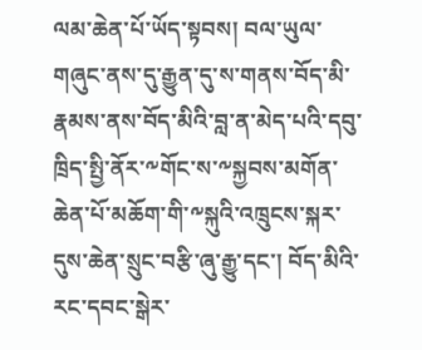ལམ་ཆེན་པོ་ཡོད་སྟབས། བལ་ཡུལ་གཞུང་ནས་དུ་རྒྱུན་དུ་ས་གནས་བོད་མི་རྣམས་ནས་བོད་མིའི་བླ་ན་མེད་པའི་དབུ་ཁྲིད་སྤྱི་ནོར་༸གོང་ས་༸སྐྱབས་མགོན་ཆེན་པོ་མཆོག་གི་༸སྐུའི་འཁྲུངས་སྐར་དུས་ཆེན་སྲུང་བརྩི་ཞུ་རྒྱུ་དང་། བོད་མིའི་རང་དབང་སྒེར་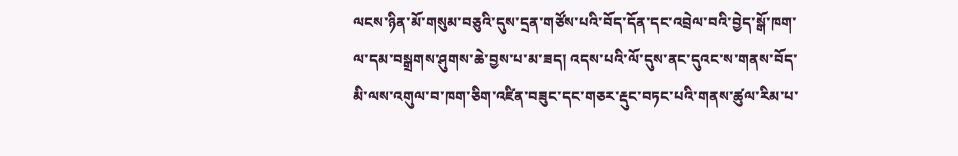ལངས་ཉིན་མོ་གསུམ་བཅུའི་དུས་དྲན་གཙོས་པའི་བོད་དོན་དང་འབྲེལ་བའི་བྱེད་སྒོ་ཁག་ལ་དམ་བསྒྲགས་ཤུགས་ཆེ་བྱས་པ་མ་ཟད། འདས་པའི་ལོ་དུས་ནང་དུའང་ས་གནས་བོད་མི་ལས་འགུལ་བ་ཁག་ཅིག་འཛིན་བཟུང་དང་གཅར་རྡུང་བཏང་པའི་གནས་ཚུལ་རིམ་པ་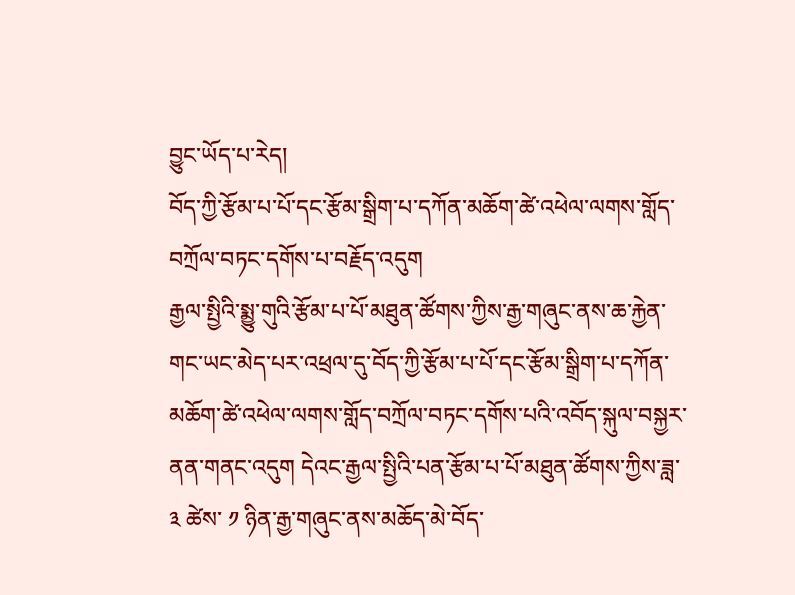བྱུང་ཡོད་པ་རེད།
བོད་ཀྱི་རྩོམ་པ་པོ་དང་རྩོམ་སྒྲིག་པ་དཀོན་མཆོག་ཚེ་འཕེལ་ལགས་གློད་བཀྲོལ་བཏང་དགོས་པ་བརྗོད་འདུག
རྒྱལ་སྤྱིའི་སྨྱུ་གུའི་རྩོམ་པ་པོ་མཐུན་ཚོགས་ཀྱིས་རྒྱ་གཞུང་ནས་ཆ་རྐྱེན་གང་ཡང་མེད་པར་འཕྲལ་དུ་བོད་ཀྱི་རྩོམ་པ་པོ་དང་རྩོམ་སྒྲིག་པ་དཀོན་མཆོག་ཚེ་འཕེལ་ལགས་གློད་བཀྲོལ་བཏང་དགོས་པའི་འབོད་སྐུལ་བསྐྱར་ནན་གནང་འདུག དེའང་རྒྱལ་སྤྱིའི་པན་རྩོམ་པ་པོ་མཐུན་ཚོགས་ཀྱིས་ཟླ་ ༣ ཚེས་ ༡ ཉིན་རྒྱ་གཞུང་ནས་མཆོད་མེ་བོད་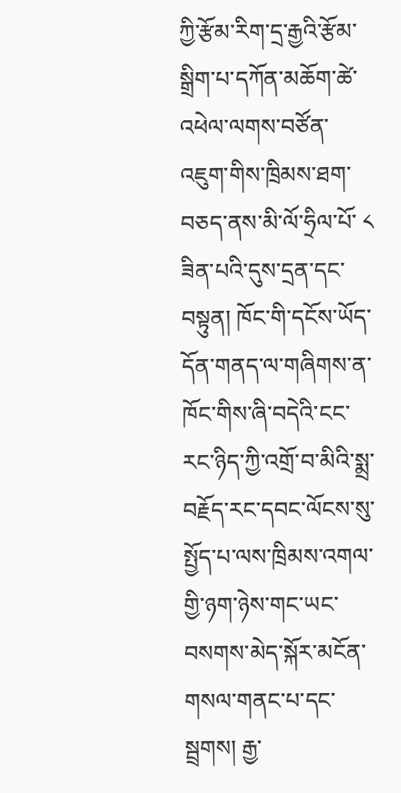ཀྱི་རྩོམ་རིག་དྲ་རྒྱའི་རྩོམ་སྒྲིག་པ་དཀོན་མཆོག་ཚེ་འཕེལ་ལགས་བཙོན་འཇུག་གིས་ཁྲིམས་ཐག་བཅད་ནས་མི་ལོ་ཧྲིལ་པོ་ ༨ ཟིན་པའི་དུས་དྲན་དང་བསྟུན། ཁོང་གི་དངོས་ཡོད་དོན་གནད་ལ་གཞིགས་ན་ཁོང་གིས་ཞི་བདེའི་ངང་རང་ཉིད་ཀྱི་འགྲོ་བ་མིའི་སྨྲ་བརྗོད་རང་དབང་ལོངས་སུ་སྤྱོད་པ་ལས་ཁྲིམས་འགལ་གྱི་ཉག་ཉེས་གང་ཡང་བསགས་མེད་སྐོར་མངོན་གསལ་གནང་པ་དང་སྦྲགས། རྒྱ་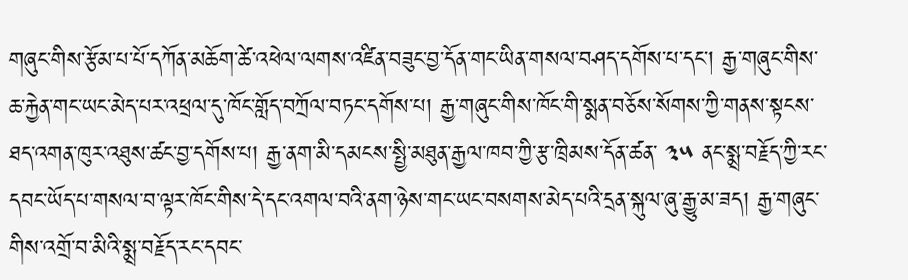གཞུང་གིས་རྩོམ་པ་པོ་དཀོན་མཆོག་ཚེ་འཕེལ་ལགས་འཛིན་བཟུང་བྱ་དོན་གང་ཡིན་གསལ་བཤད་དགོས་པ་དང་། རྒྱ་གཞུང་གིས་ཆ་རྐྱེན་གང་ཡང་མེད་པར་འཕྲལ་དུ་ཁོང་གློད་བཀྲོལ་བཏང་དགོས་པ། རྒྱ་གཞུང་གིས་ཁོང་གི་སྨན་བཅོས་སོགས་ཀྱི་གནས་སྟངས་ཐད་འགན་ཁུར་འཐུས་ཚང་བྱ་དགོས་པ། རྒྱ་ནག་མི་དམངས་སྤྱི་མཐུན་རྒྱལ་ཁབ་ཀྱི་རྩ་ཁྲིམས་དོན་ཚན་ ༣༥ ནང་སྨྲ་བརྗོད་ཀྱི་རང་དབང་ཡོད་པ་གསལ་བ་ལྟར་ཁོང་གིས་དེ་དང་འགལ་བའི་ནག་ཉེས་གང་ཡང་བསགས་མེད་པའི་དྲན་སྐུལ་ཞུ་རྒྱུ་མ་ཟད། རྒྱ་གཞུང་གིས་འགྲོ་བ་མིའི་སྨྲ་བརྗོད་རང་དབང་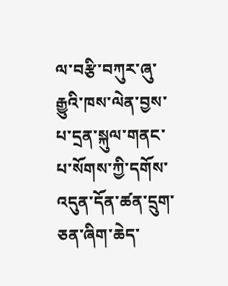ལ་བརྩི་བཀུར་ཞུ་རྒྱུའི་ཁས་ལེན་བྱས་པ་དྲན་སྐུལ་གནང་པ་སོགས་ཀྱི་དགོས་འདུན་དོན་ཚན་དྲུག་ཅན་ཞིག་ཆེད་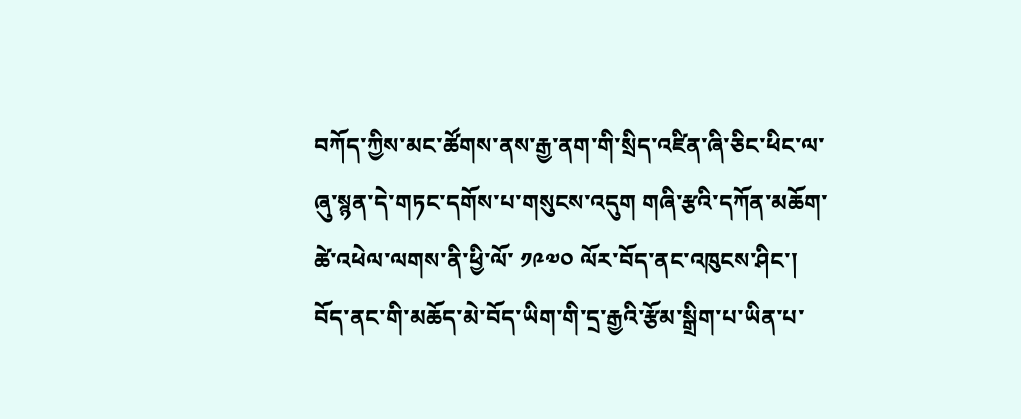བཀོད་ཀྱིས་མང་ཚོགས་ནས་རྒྱ་ནག་གི་སྲིད་འཛིན་ཞི་ཅིང་ཕིང་ལ་ཞུ་སྙན་དེ་གཏང་དགོས་པ་གསུངས་འདུག གཞི་རྩའི་དཀོན་མཆོག་ཚེ་འཕེལ་ལགས་ནི་ཕྱི་ལོ་ ༡༩༧༠ ལོར་བོད་ནང་འཁུངས་ཤིང་། བོད་ནང་གི་མཆོད་མེ་བོད་ཡིག་གི་དྲ་རྒྱའི་རྩོམ་སྒྲིག་པ་ཡིན་པ་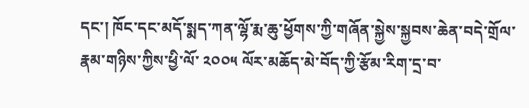དང་། ཁོང་དང་མདོ་སྨད་ཀན་ལྷོ་རྨ་ཆུ་ཕྱོགས་ཀྱི་གཞོན་སྐྱེས་སྐྱབས་ཆེན་བདེ་གྲོལ་རྣམ་གཉིས་ཀྱིས་ཕྱི་ལོ་ ༢༠༠༥ ལོར་མཆོད་མེ་བོད་ཀྱི་རྩོམ་རིག་དྲ་བ་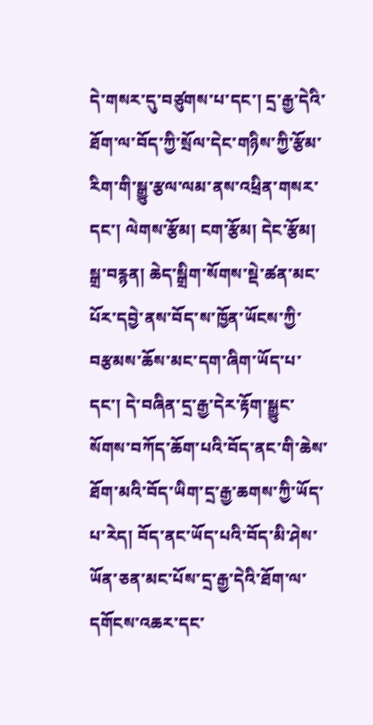དེ་གསར་དུ་བཙུགས་པ་དང་། དྲ་རྒྱ་དེའི་ཐོག་ལ་བོད་ཀྱི་སྲོལ་དེང་གཉིས་ཀྱི་རྩོམ་རིག་གི་སྒྱུ་རྩལ་ལམ་ནས་འཕྲིན་གསར་དང་། ལེགས་རྩོམ། ངག་རྩོམ། དེང་རྩོམ། སྒྲ་བརྙན། ཆེད་སྒྲིག་སོགས་སྡེ་ཚན་མང་པོར་དབྱེ་ནས་བོད་ས་ཁྱོན་ཡོངས་ཀྱི་བརྩམས་ཆོས་མང་དག་ཞིག་ཡོད་པ་དང་། དེ་བཞིན་དྲ་རྒྱ་དེར་རྟོག་སྒྱུང་སོགས་བཀོད་ཆོག་པའི་བོད་ནང་གི་ཆེས་ཐོག་མའི་བོད་ཡིག་དྲ་རྒྱ་ཆགས་ཀྱི་ཡོད་པ་རེད། བོད་ནང་ཡོད་པའི་བོད་མི་ཤེས་ཡོན་ཅན་མང་པོས་དྲ་རྒྱ་དེའི་ཐོག་ལ་དགོངས་འཆར་དང་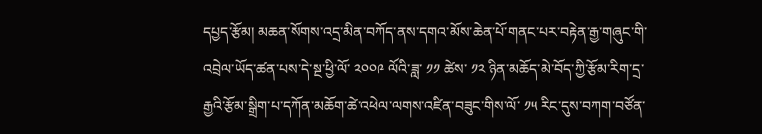དཔྱད་རྩོམ། མཆན་སོགས་འདྲ་མིན་བཀོད་ནས་དགའ་མོས་ཆེན་པོ་གནང་པར་བརྟེན་རྒྱ་གཞུང་གི་འབྲེལ་ཡོད་ཚན་པས་དེ་སྔ་ཕྱི་ལོ་ ༢༠༠༩ ལོའི་ཟླ་ ༡༡ ཚེས་ ༡༢ ཉིན་མཆོད་མེ་བོད་ཀྱི་རྩོམ་རིག་དྲ་རྒྱའི་རྩོམ་སྒྲིག་པ་དཀོན་མཆོག་ཚེ་འཕེལ་ལགས་འཛིན་བཟུང་གིས་ལོ་ ༡༥ རིང་དུས་བཀག་བཙོན་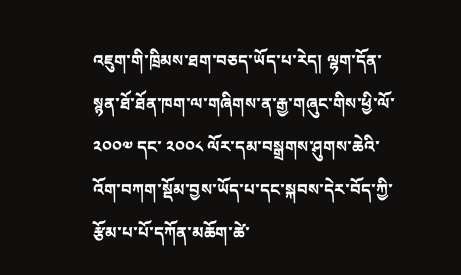འཇུག་གི་ཁྲིམས་ཐག་བཅད་ཡོད་པ་རེད། ལྷག་དོན་སྙན་ཐོ་ཐོན་ཁག་ལ་གཞིགས་ན་རྒྱ་གཞུང་གིས་ཕྱི་ལོ་ ༢༠༠༧ དང་ ༢༠༠༨ ལོར་དམ་བསྒྲགས་ཤུགས་ཆེའི་འོག་བཀག་སྡོམ་བྱས་ཡོད་པ་དང་སྐབས་དེར་བོད་ཀྱི་རྩོམ་པ་པོ་དཀོན་མཆོག་ཚེ་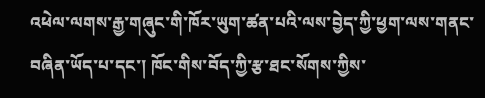འཕེལ་ལགས་རྒྱ་གཞུང་གི་ཁོར་ཡུག་ཚན་པའི་ལས་བྱེད་ཀྱི་ཕྱག་ལས་གནང་བཞིན་ཡོད་པ་དང་། ཁོང་གིས་བོད་ཀྱི་རྩ་ཐང་སོགས་ཀྱིས་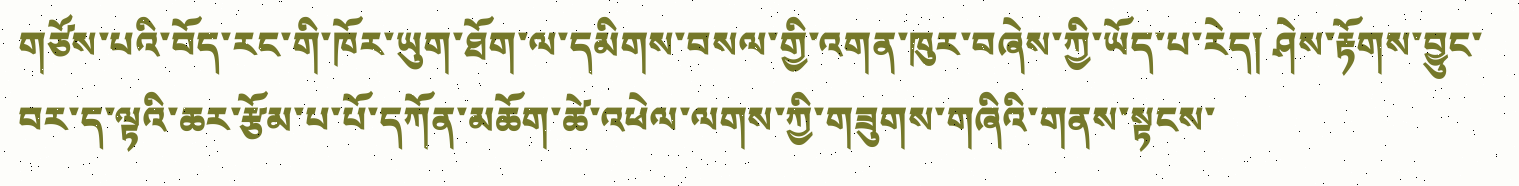གཙོས་པའི་བོད་རང་གི་ཁོར་ཡུག་ཐོག་ལ་དམིགས་བསལ་གྱི་འགན་ཁུར་བཞེས་ཀྱི་ཡོད་པ་རེད། ཤེས་རྟོགས་བྱུང་བར་ད་ལྟའི་ཆར་རྩོམ་པ་པོ་དཀོན་མཆོག་ཚེ་འཕེལ་ལགས་ཀྱི་གཟུགས་གཞིའི་གནས་སྟངས་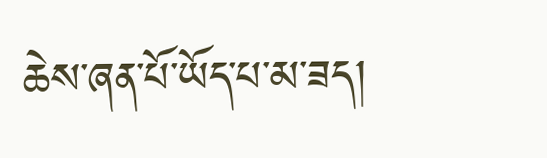ཆེས་ཞན་པོ་ཡོད་པ་མ་ཟད།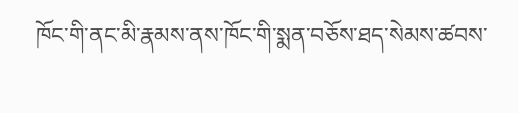ཁོང་གི་ནང་མི་རྣམས་ནས་ཁོང་གི་སྨན་བཅོས་ཐད་སེམས་ཚབས་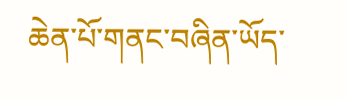ཆེན་པོ་གནང་བཞིན་ཡོད་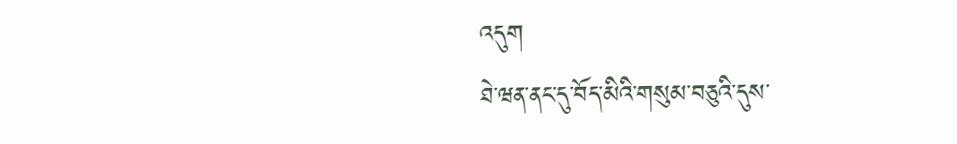འདུག
ཐེ་ཝན་ནང་དུ་བོད་མིའི་གསུམ་བཅུའི་དུས་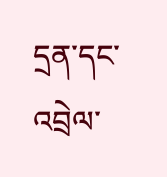དྲན་དང་འབྲེལ་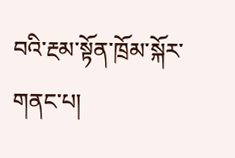བའི་རྔམ་སྟོན་ཁྲོམ་སྐོར་གནང་པ།